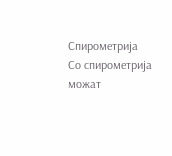Спирометрија
Со спирометрија можат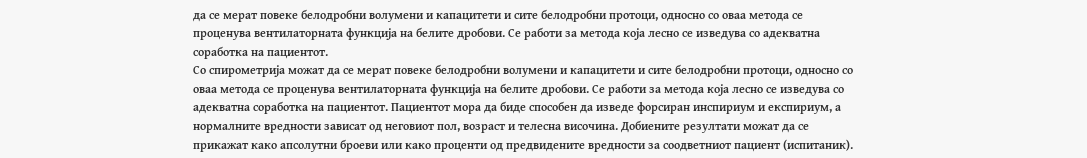да се мерат повеке белодробни волумени и капацитети и сите белодробни протоци, односно со оваа метода се проценува вентилаторната функција на белите дробови. Се работи за метода која лесно се изведува со адекватна соработка на пациентот.
Со спирометрија можат да се мерат повеке белодробни волумени и капацитети и сите белодробни протоци, односно со оваа метода се проценува вентилаторната функција на белите дробови. Се работи за метода која лесно се изведува со адекватна соработка на пациентот. Пациентот мора да биде способен да изведе форсиран инспириум и експириум, а нормалните вредности зависат од неговиот пол, возраст и телесна височина. Добиените резултати можат да се прикажат како апсолутни броеви или како проценти од предвидените вредности за соодветниот пациент (испитаник).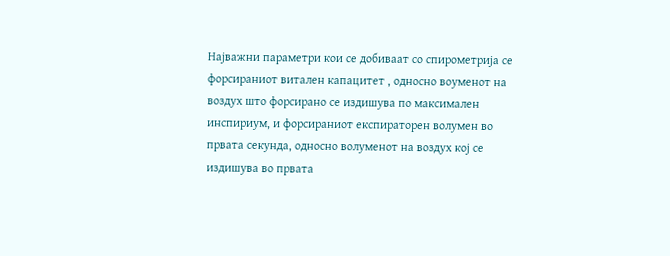Најважни параметри кои се добиваат со спирометрија се форсираниот витален капацитет , односно воуменот на воздух што форсирано се издишува по максимален инспириум, и форсираниот експираторен волумен во првата секунда, односно волуменот на воздух кој се издишува во првата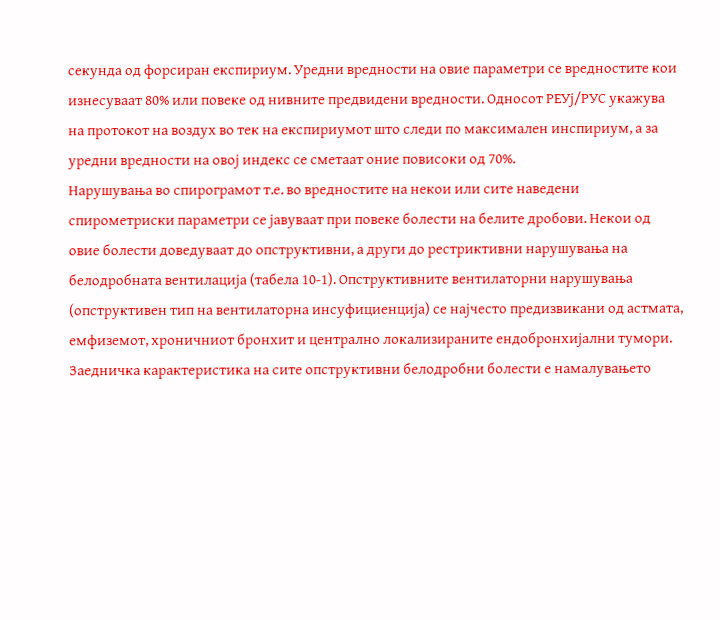секунда од форсиран експириум. Уредни вредности на овие параметри се вредностите кои изнесуваат 80% или повеке од нивните предвидени вредности. Односот РЕУј/РУС укажува на протокот на воздух во тек на експириумот што следи по максимален инспириум, а за уредни вредности на овој индекс се сметаат оние повисоки од 70%.
Нарушувања во спирограмот т.е. во вредностите на некои или сите наведени спирометриски параметри се јавуваат при повеке болести на белите дробови. Некои од овие болести доведуваат до опструктивни, а други до рестриктивни нарушувања на белодробната вентилација (табела 10-1). Опструктивните вентилаторни нарушувања (опструктивен тип на вентилаторна инсуфициенција) се најчесто предизвикани од астмата, емфиземот, хроничниот бронхит и централно локализираните ендобронхијални тумори. Заедничка карактеристика на сите опструктивни белодробни болести е намалувањето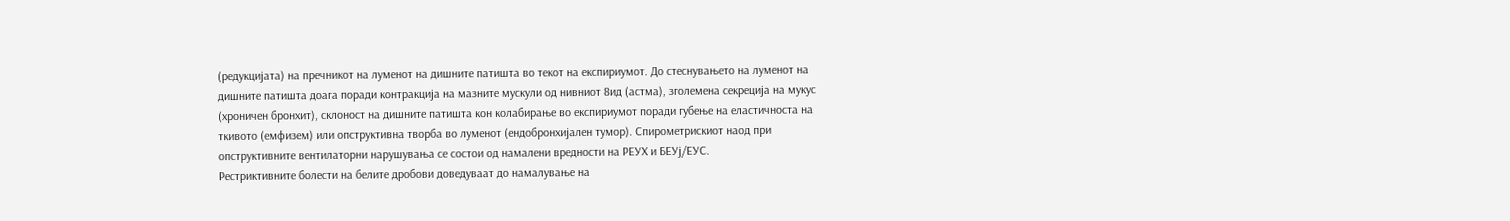(редукцијата) на пречникот на луменот на дишните патишта во текот на експириумот. До стеснувањето на луменот на дишните патишта доага поради контракција на мазните мускули од нивниот 8ид (астма), зголемена секреција на мукус (хроничен бронхит), склоност на дишните патишта кон колабирање во експириумот поради губење на еластичноста на ткивото (емфизем) или опструктивна творба во луменот (ендобронхијален тумор). Спирометрискиот наод при опструктивните вентилаторни нарушувања се состои од намалени вредности на РЕУХ и БЕУј/ЕУС.
Рестриктивните болести на белите дробови доведуваат до намалување на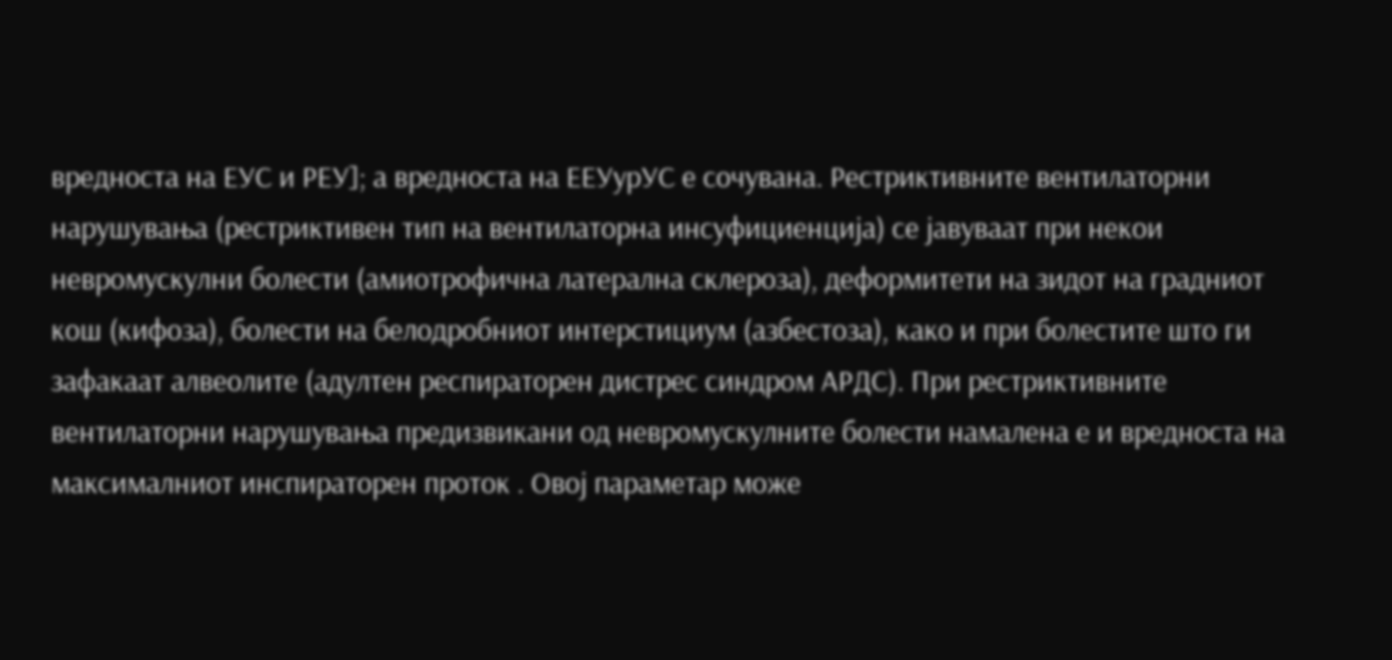вредноста на ЕУС и РЕУ]; а вредноста на ЕЕУурУС е сочувана. Рестриктивните вентилаторни нарушувања (рестриктивен тип на вентилаторна инсуфициенција) се јавуваат при некои невромускулни болести (амиотрофична латерална склероза), деформитети на зидот на градниот кош (кифоза), болести на белодробниот интерстициум (азбестоза), како и при болестите што ги зафакаат алвеолите (адултен респираторен дистрес синдром АРДС). При рестриктивните вентилаторни нарушувања предизвикани од невромускулните болести намалена е и вредноста на максималниот инспираторен проток . Овој параметар може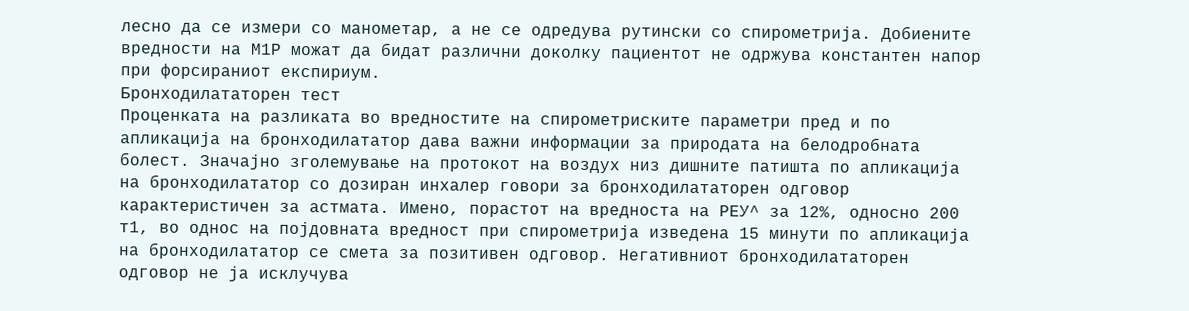лесно да се измери со манометар, а не се одредува рутински со спирометрија. Добиените вредности на М1Р можат да бидат различни доколку пациентот не одржува константен напор при форсираниот експириум.
Бронходилататорен тест
Проценката на разликата во вредностите на спирометриските параметри пред и по апликација на бронходилататор дава важни информации за природата на белодробната болест. Значајно зголемување на протокот на воздух низ дишните патишта по апликација на бронходилататор со дозиран инхалер говори за бронходилататорен одговор карактеристичен за астмата. Имено, порастот на вредноста на РЕУ^ за 12%, односно 200 т1, во однос на појдовната вредност при спирометрија изведена 15 минути по апликација на бронходилататор се смета за позитивен одговор. Негативниот бронходилататорен одговор не ја исклучува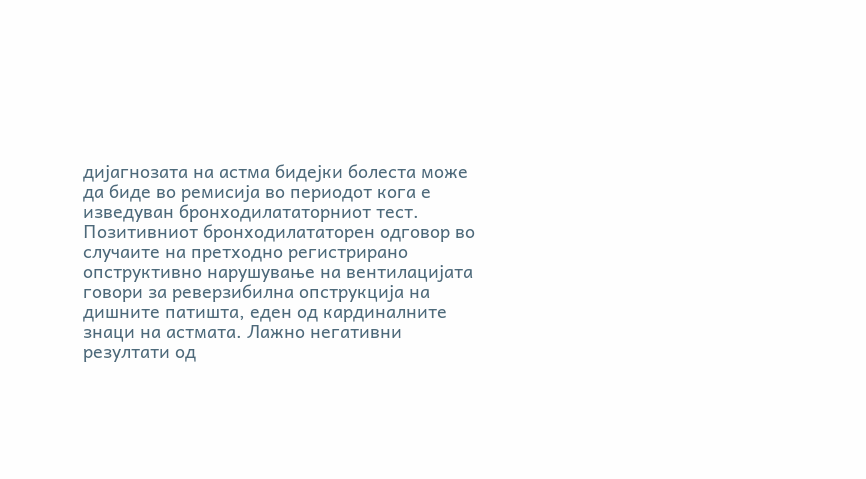дијагнозата на астма бидејки болеста може да биде во ремисија во периодот кога е изведуван бронходилататорниот тест. Позитивниот бронходилататорен одговор во случаите на претходно регистрирано опструктивно нарушување на вентилацијата говори за реверзибилна опструкција на дишните патишта, еден од кардиналните знаци на астмата. Лажно негативни резултати од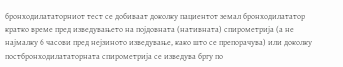бронходилататорниот тест се добиваат доколку пациентот земал бронходилататор кратко време пред изведувањето на појдовната (нативната) спирометрија (а не најмалку 6 часови пред нејзиното изведување, како што се препорачува) или доколку постбронходилататорната спирометрија се изведува бргу по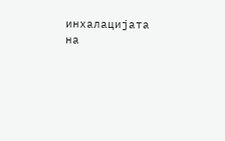инхалацијата на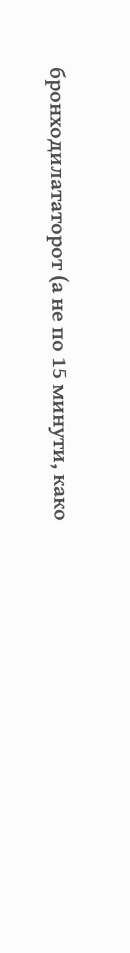бронходилататорот (а не по 15 минути, како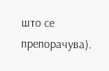што се препорачува).